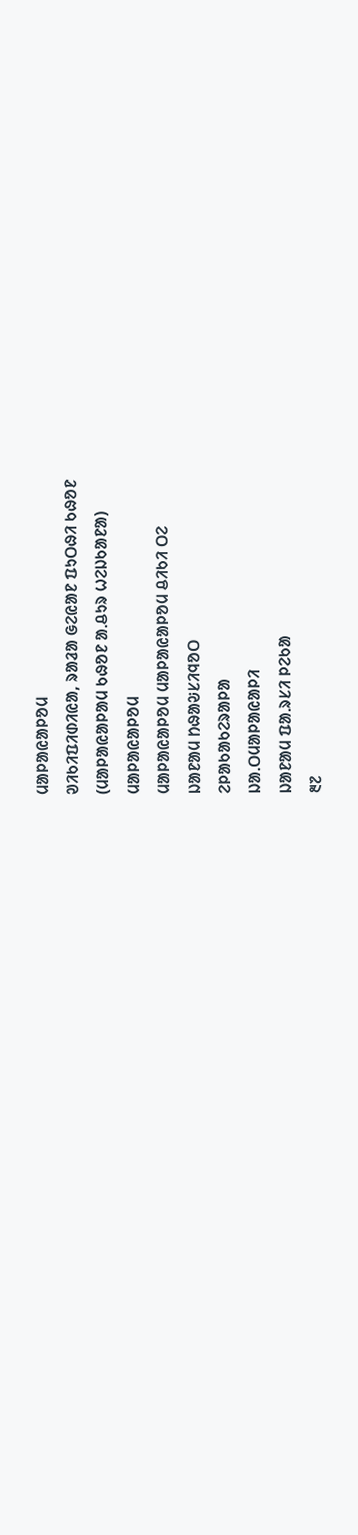ᱢᱟᱞᱟᱭᱟᱞᱚᱢ
ᱣᱤᱠᱤᱯᱤᱰᱤᱭᱟ, ᱨᱟᱲᱟ ᱜᱮᱭᱟᱱ ᱯᱩᱛᱷᱤ ᱠᱷᱚᱱ
(ᱢᱟᱞᱟᱭᱟᱞᱟᱢ ᱠᱷᱚᱱ ᱟᱹᱪᱩᱨ ᱦᱮᱡᱠᱟᱱᱟ)
ᱢᱟᱞᱟᱭᱟᱞᱚᱢ
ᱢᱟᱞᱟᱭᱟᱞᱚᱢ ᱢᱟᱞᱟᱭᱟᱞᱚᱢ ᱪᱤᱠᱤ ᱛᱮ
ᱡᱟᱱᱟᱢ ᱴᱷᱟᱶᱥᱤᱧᱚᱛ
ᱮᱞᱟᱠᱟᱠᱮᱨᱟᱞᱟ
ᱡᱟᱹᱛᱢᱟᱞᱟᱭᱟᱞᱤ
ᱡᱟᱱᱟᱢ ᱯᱟᱹᱨᱥᱤ ᱞᱮᱠᱟ
᱓᱗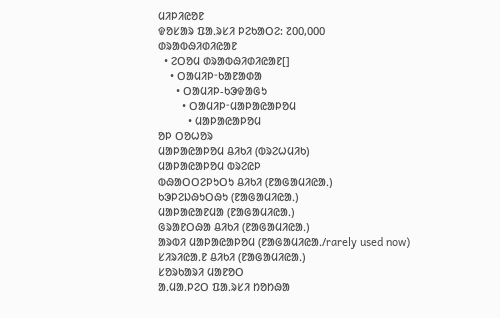ᱢᱤᱞᱤᱭᱚᱱ
ᱫᱚᱥᱟᱨ ᱯᱟᱹᱨᱥᱤ ᱞᱮᱠᱟᱛᱮ: ᱗᱐᱐,᱐᱐᱐
ᱰᱨᱟᱵᱷᱤᱰᱤᱭᱟᱱ
  • ᱮᱛᱚᱢ ᱰᱨᱟᱵᱷᱤᱰᱤᱭᱟᱱ[]
    • ᱛᱟᱢᱤᱞᱼᱠᱟᱱᱟᱰᱟ
      • ᱛᱟᱢᱤᱞ-ᱠᱳᱫᱟᱜᱩ
        • ᱛᱟᱢᱤᱞᱼᱢᱟᱞᱟᱭᱟᱞᱚᱢ
          • ᱢᱟᱞᱟᱭᱟᱞᱚᱢ
ᱚᱞ ᱛᱚᱦᱚᱨ
ᱢᱟᱞᱟᱭᱟᱞᱚᱢ ᱪᱤᱠᱤ (ᱵᱨᱮᱦᱢᱤᱠ)
ᱢᱟᱞᱟᱭᱟᱞᱚᱢ ᱵᱨᱮᱭᱞ
ᱵᱷᱟᱛᱛᱮᱞᱩᱛᱩ ᱪᱤᱠᱤ (ᱱᱟᱜᱟᱢᱤᱭᱟᱹ)
ᱠᱳᱞᱮᱡᱷᱩᱛᱷᱩ (ᱱᱟᱜᱟᱢᱤᱭᱟᱹ)
ᱢᱟᱞᱟᱭᱟᱱᱢᱟ (ᱱᱟᱜᱟᱢᱤᱭᱟᱹ)
ᱜᱨᱟᱱᱛᱷᱟ ᱪᱤᱠᱤ (ᱱᱟᱜᱟᱢᱤᱭᱟᱹ)
ᱟᱨᱵᱤ ᱢᱟᱞᱟᱭᱟᱞᱚᱢ (ᱱᱟᱜᱟᱢᱤᱭᱟᱹ/rarely used now)
ᱥᱤᱨᱤᱭᱟᱹᱱ ᱪᱤᱠᱤ (ᱱᱟᱜᱟᱢᱤᱭᱟᱹ)
ᱥᱚᱨᱠᱟᱨᱤ ᱢᱟᱱᱚᱛ
ᱟᱹᱢᱟᱹᱞᱮᱛ ᱯᱟᱹᱨᱥᱤ ᱴᱚᱴᱷᱟ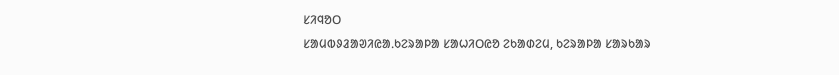ᱥᱤᱧᱚᱛ
ᱥᱟᱢᱵᱽᱲᱟᱣᱤᱭᱟᱹᱠᱮᱨᱟᱞᱟ ᱥᱟᱦᱤᱛᱭᱚ ᱮᱠᱟᱰᱮᱢ, ᱠᱮᱨᱟᱞᱟ ᱥᱟᱨᱠᱟᱨ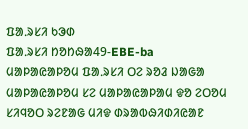ᱯᱟᱹᱨᱥᱤ ᱠᱳᱰ
ᱯᱟᱹᱨᱥᱤ ᱴᱚᱴᱷᱟ49-EBE-ba
ᱢᱟᱞᱟᱭᱟᱞᱚᱢ ᱯᱟᱹᱨᱥᱤ ᱛᱮ ᱨᱚᱲ ᱡᱟᱜᱟ
ᱢᱟᱞᱟᱭᱟᱞᱚᱢ ᱥᱮ ᱢᱟᱞᱟᱭᱟᱞᱟᱢ ᱫᱚ ᱮᱛᱚᱢ ᱥᱤᱧᱚᱛ ᱨᱮᱱᱟᱜ ᱢᱤᱫ ᱰᱨᱟᱵᱷᱤᱰᱤᱭᱟᱱ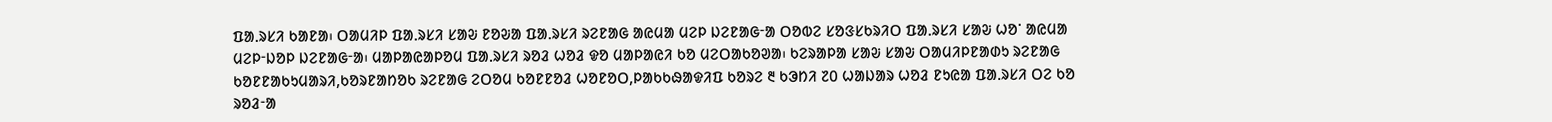ᱯᱟᱹᱨᱥᱤ ᱠᱟᱱᱟ᱾ ᱛᱟᱢᱤᱞ ᱯᱟᱹᱨᱥᱤ ᱥᱟᱶ ᱱᱚᱶᱟ ᱯᱟᱹᱨᱥᱤ ᱨᱮᱱᱟᱜ ᱟᱭᱢᱟ ᱢᱮᱞ ᱡᱮᱱᱟᱜᱼᱟ ᱛᱚᱵᱮ ᱥᱚᱝᱥᱠᱨᱤᱛ ᱯᱟᱹᱨᱥᱤ ᱥᱟᱶ ᱦᱚᱸ ᱟᱭᱢᱟ ᱢᱮᱞᱼᱡᱚᱞ ᱡᱮᱱᱟᱜᱼᱟ᱾ ᱢᱟᱞᱟᱭᱟᱞᱚᱢ ᱯᱟᱹᱨᱥᱤ ᱨᱚᱲ ᱦᱚᱲ ᱫᱚ ᱢᱟᱞᱟᱭᱤ ᱠᱚ ᱢᱮᱛᱟᱠᱚᱣᱟ᱾ ᱠᱮᱨᱟᱞᱟ ᱥᱟᱶ ᱥᱟᱶ ᱛᱟᱢᱤᱞᱱᱟᱰᱩ ᱨᱮᱱᱟᱜ ᱠᱚᱱᱱᱟᱠᱩᱢᱟᱨᱤ,ᱠᱚᱨᱱᱟᱴᱚᱠ ᱨᱮᱱᱟᱜ ᱮᱛᱚᱢ ᱠᱚᱱᱱᱚᱲ ᱦᱚᱱᱚᱛ,ᱞᱟᱠᱠᱷᱟᱫᱤᱯ ᱠᱚᱨᱮ ᱓ ᱠᱳᱴᱤ ᱗᱐ ᱦᱟᱡᱟᱨ ᱦᱚᱲ ᱱᱩᱭᱟ ᱯᱟᱹᱨᱥᱤ ᱛᱮ ᱠᱚ ᱨᱚᱲᱼᱟ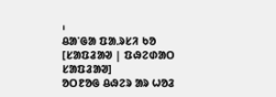᱾
ᱪᱟᱸᱜᱟ ᱯᱟᱹᱨᱥᱤ ᱠᱚ
[ᱥᱟᱯᱲᱟᱣ | ᱯᱷᱮᱰᱟᱛ ᱥᱟᱯᱲᱟᱣ]
ᱚᱛᱱᱚᱜ ᱪᱷᱮᱨ ᱟᱨ ᱦᱚᱲ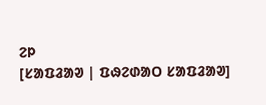ᱮᱞ
[ᱥᱟᱯᱲᱟᱣ | ᱯᱷᱮᱰᱟᱛ ᱥᱟᱯᱲᱟᱣ]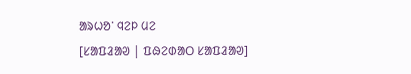ᱟᱨᱦᱚᱸ ᱧᱮᱞ ᱢᱮ
[ᱥᱟᱯᱲᱟᱣ | ᱯᱷᱮᱰᱟᱛ ᱥᱟᱯᱲᱟᱣ]